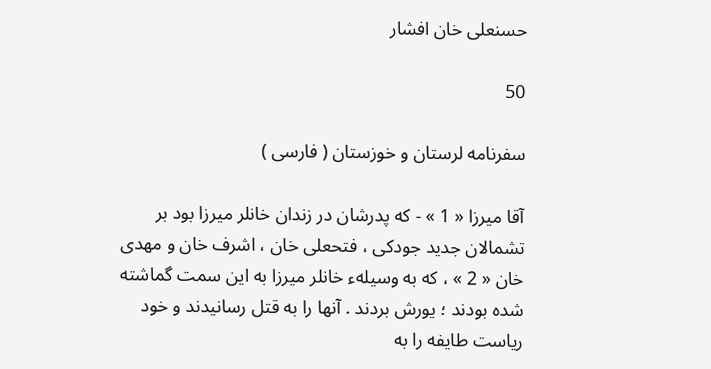حسنعلى خان افشار

50

سفرنامه لرستان و خوزستان ( فارسى )

آقا ميرزا « 1 » - كه پدرشان در زندان خانلر ميرزا بود بر تشمالان جديد جودكى ، فتحعلى خان ، اشرف خان و مهدى خان « 2 » ، كه به وسيلهء خانلر ميرزا به اين سمت گماشته شده بودند ؛ يورش بردند . آنها را به قتل رسانيدند و خود رياست طايفه را به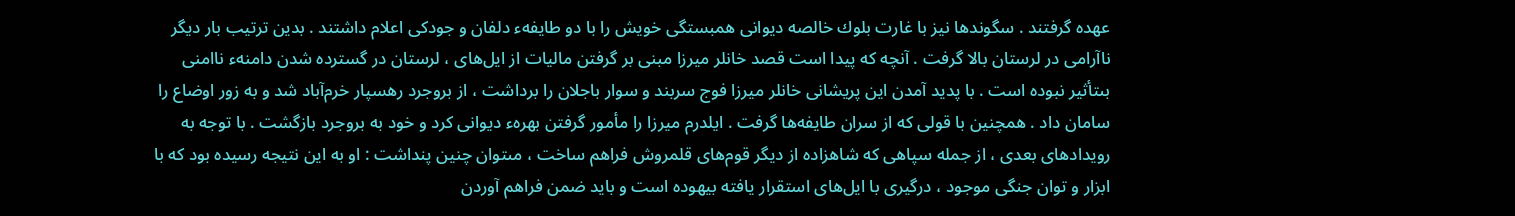عهده گرفتند . سگوندها نيز با غارت بلوك خالصه ديوانى همبستگى خويش را با دو طايفهء دلفان و جودكى اعلام داشتند . بدين ترتيب بار ديگر ناآرامى در لرستان بالا گرفت . آنچه كه پيدا است قصد خانلر ميرزا مبنى بر گرفتن ماليات از ايل‌هاى ، لرستان در گسترده شدن دامنهء ناامنى بىتأثير نبوده است . با پديد آمدن اين پريشانى خانلر ميرزا فوج سربند و سوار باجلان را برداشت ، از بروجرد رهسپار خرم‌آباد شد و به زور اوضاع را سامان داد . همچنين با قولى كه از سران طايفه‌ها گرفت . ايلدرم ميرزا را مأمور گرفتن بهرهء ديوانى كرد و خود به بروجرد بازگشت . با توجه به رويدادهاى بعدى ، از جمله سپاهى كه شاهزاده از ديگر قوم‌هاى قلمروش فراهم ساخت ، مىتوان چنين پنداشت : او به اين نتيجه رسيده بود كه با ابزار و توان جنگى موجود ، درگيرى با ايل‌هاى استقرار يافته بيهوده است و بايد ضمن فراهم آوردن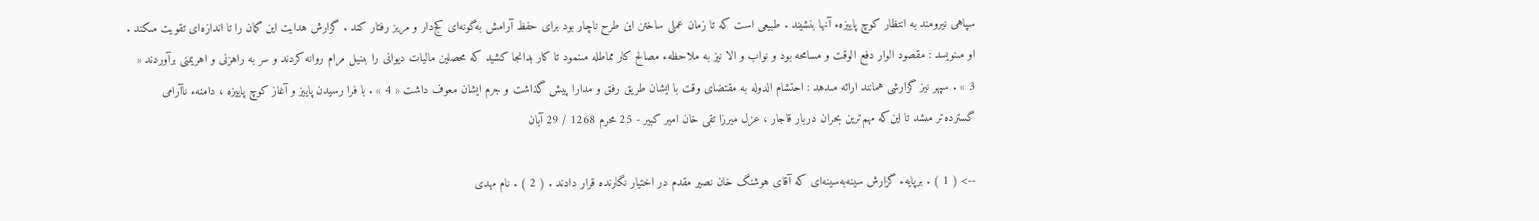سپاهى نيرومند به انتظار كوچ پاييزهء آنها بنشيند . طبيعى است كه تا زمان عملى ساختن اين طرح ناچار بود براى حفظ آرامش به‌گونه‌اى كج‌دار و مريز رفتار كند . گزارش هدايت اين گمان را تا اندازه‌اى تقويت مىكند . او مىنويسد : مقصود الوار دفع الوقت و مسامحه بود و نواب و الا نيز به ملاحظهء مصالح كار مماطله مىنمود تا كار بدانجا كشيد كه محصلين ماليات ديوانى را بىنيل مرام روانه كردند و سر به راهزنى و اهريمنى برآوردند « 3 » . سپهر نيز گزارشى همانند ارائه مىدهد : احتشام الدوله به مقتضاى وقت با ايشان طريق رفق و مدارا پيش گذاشت و جرم ايشان معوف داشت « 4 » . با فرا رسيدن پاييز و آغاز كوچ پاييزه ، دامنهء ناآرامى گسترده‌تر مىشد تا اين‌كه مهم‌ترين بحران دربار قاجار ، عزل ميرزا تقى خان امير كبير - 25 محرم 1268 / 29 آبان

--> ( 1 ) . برپايهء گزارش سينه‌به‌سينه‌اى كه آقاى هوشنگ خان نصير مقدم در اختيار نگارنده قرار دادند . ( 2 ) . نام مهدى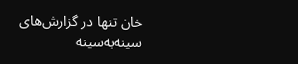خان تنها در گزارش‌هاى سينه‌به‌سينه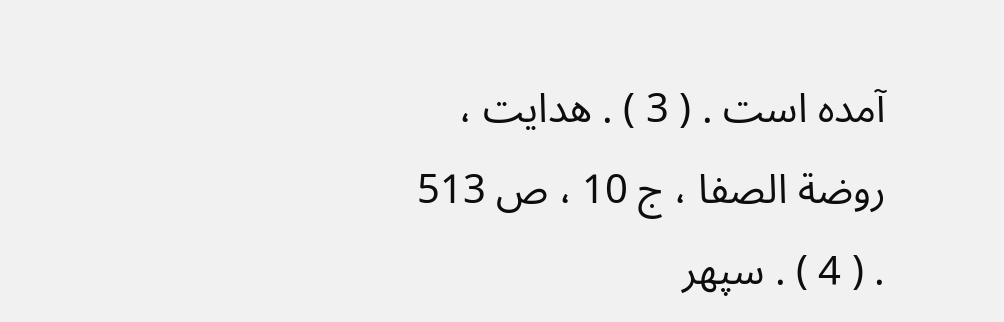آمده است . ( 3 ) . هدايت ، روضة الصفا ، ج 10 ، ص 513 . ( 4 ) . سپهر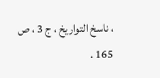، ناسخ التواريخ ، ج 3 ، ص 165 .